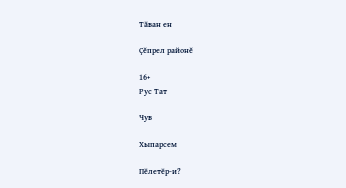Тӑван ен

Çĕпрел районĕ

16+
Рус Тат

Чув

Хыпарсем

Пӗлетӗр-и?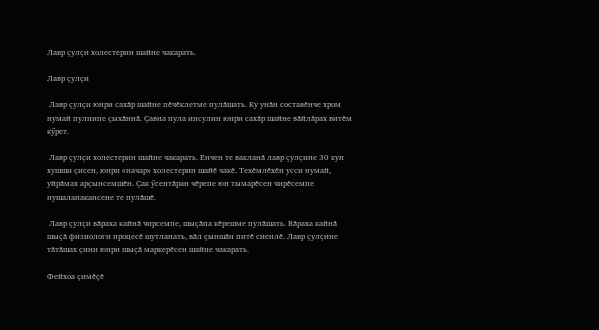Лавр ҫулҫи холестерин шайне чакарать.

Лавр ҫулҫи

 Лавр ҫулҫи юнри сахӑр шайне пӗчӗклетме пулӑшать. Ку унӑн составӗнче хром нумай пулнипе ҫыхӑннӑ. Ҫавна пула инсулин юнри сахӑр шайне вӑйлӑрах витӗм кӳрет.

 Лавр ҫулҫи холестерин шайне чакарать. Енчен те вакланӑ лавр ҫулҫине 30 кун хушши ҫисен, юнри «начар» холестерин шайӗ чакӗ. Техӗмлӗхӗн усси нумай, уйрӑмах арҫынсемшӗн. Ҫак ӳсентӑран чӗрепе юн тымарӗсен чирӗсемпе нушаланакансене те пулӑшӗ.

 Лавр ҫулҫи вӑраха кайнӑ чирсемпе, шыҫӑпа кӗрешме пулӑшать. Вӑраха кайнӑ шыҫӑ физиологи процесӗ шутланать, вӑл ҫыншӑн питӗ сиенлӗ. Лавр ҫулҫине тӑтӑшах ҫини юнри шыҫӑ маркерӗсен шайне чакарать.

Фейхоа çимӗçӗ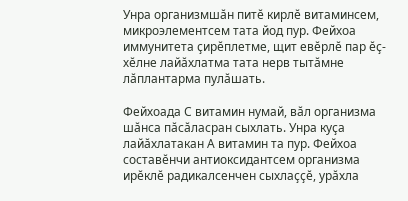Унра организмшӑн питӗ кирлӗ витаминсем, микроэлементсем тата йод пур. Фейхоа иммунитета ҫирӗплетме, щит евӗрлӗ пар ӗҫ-хӗлне лайӑхлатма тата нерв тытӑмне лӑплантарма пулӑшать.

Фейхоада С витамин нумай, вӑл организма шӑнса пӑсӑласран сыхлать. Унра куҫа лайӑхлатакан А витамин та пур. Фейхоа составӗнчи антиоксидантсем организма ирӗклӗ радикалсенчен сыхлаҫҫӗ, урӑхла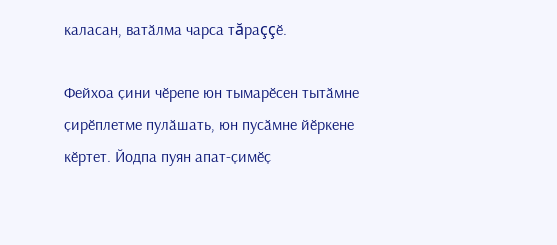каласан, ватӑлма чарса тăраççӗ.

Фейхоа ҫини чӗрепе юн тымарӗсен тытӑмне ҫирӗплетме пулӑшать, юн пусӑмне йӗркене кӗртет. Йодпа пуян апат-ҫимӗҫ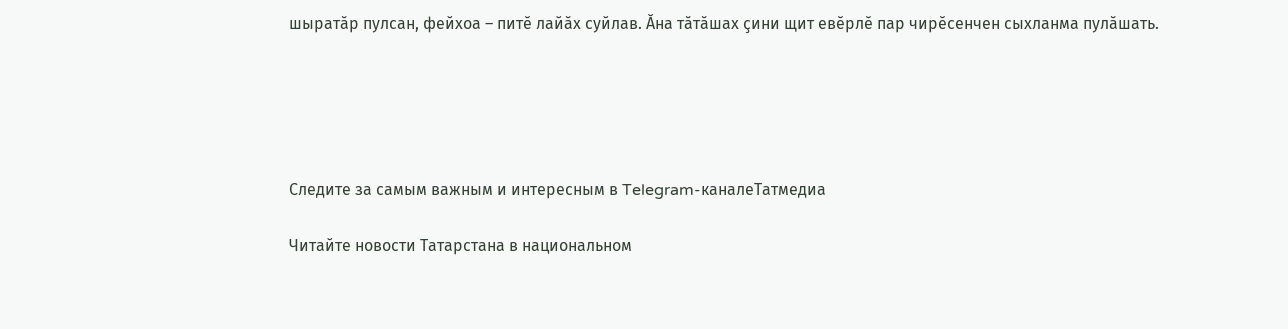шыратӑр пулсан, фейхоа – питӗ лайӑх суйлав. Ӑна тӑтӑшах ҫини щит евӗрлӗ пар чирӗсенчен сыхланма пулӑшать.





Следите за самым важным и интересным в Telegram-каналеТатмедиа

Читайте новости Татарстана в национальном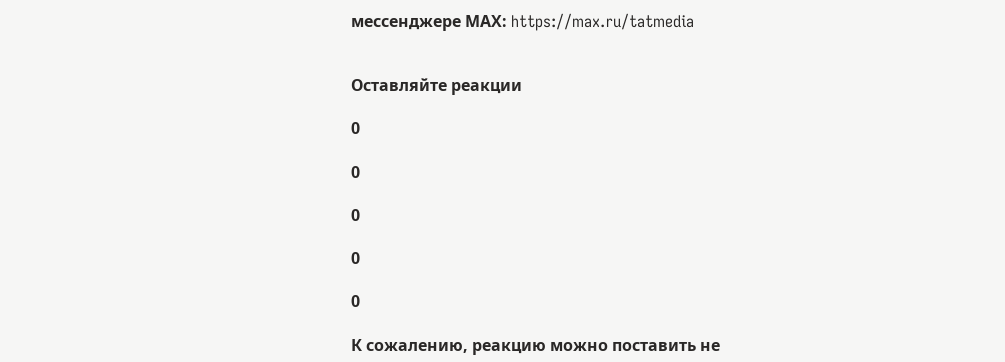мессенджере MАХ: https://max.ru/tatmedia


Оставляйте реакции

0

0

0

0

0

К сожалению, реакцию можно поставить не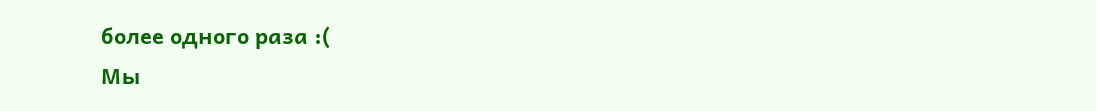более одного раза :(
Мы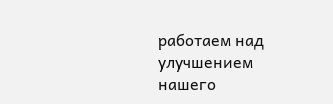работаем над улучшением нашего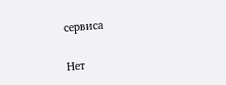сервиса

Нет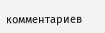комментариев